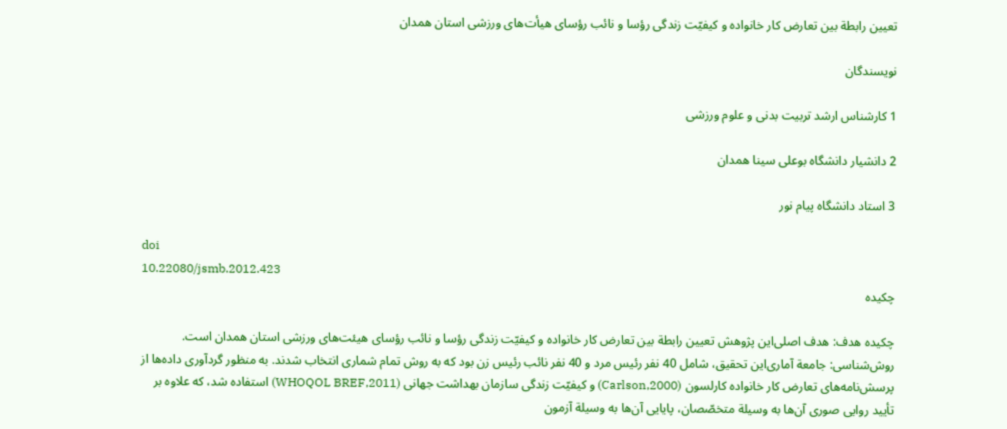تعیین رابطة بین تعارض کار خانواده و کیفیّت زندگی رؤسا و نائب رؤسای هیأت‌‌های ورزشی استان همدان

نویسندگان

1 کارشناس ارشد تربیت بدنی و علوم ورزشی

2 دانشیار دانشگاه بوعلی سینا همدان

3 استاد دانشگاه پیام نور

doi
10.22080/jsmb.2012.423
چکیده

چکیده هدف: هدف اصلی‌این پژوهش تعیین رابطة بین تعارض کار خانواده و کیفیّت زندگی رؤسا و نائب رؤسای هیئت‌‌های ورزشی استان همدان است. روش‌شناسی: جامعة آماری‌این تحقیق، شامل 40 نفر رئیس مرد و 40 نفر نائب رئیس زن بود که به روش تمام شماری انتخاب شدند. به منظور گردآوری داده‌ها از پرسش‌نامه‌‌های تعارض کار خانواده کارلسون (Carlson,2000) و کیفیّت زندگی سازمان بهداشت جهانی (WHOQOL BREF,2011) استفاده شد، که علاوه بر تأیید روایی صوری آن‌ها به وسیلة متخصّصان، پایایی آن‌ها به وسیلة‌ آزمون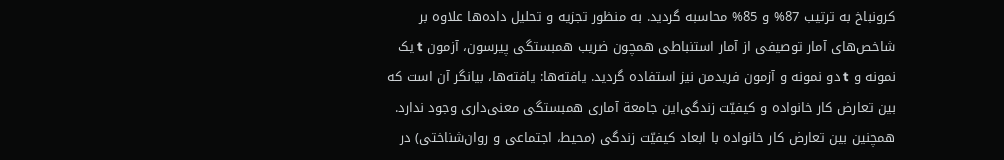کرونباخ به ترتیب 87% و 85% محاسبه گردید. به منظور تجزیه و تحلیل داده‌ها علاوه بر شاخص‌‌های آمار توصیفی از آمار استنباطی همچون ضریب همبستگی پیرسون، آزمون t یک نمونه و t دو نمونه و آزمون فریدمن نیز استفاده گردید. یافته‌ها: یافته‌ها، بیانگر آن است که بین تعارض کار خانواده و کیفیّت زندگی‌این جامعة آماری همبستگی معنی‌داری وجود ندارد. همچنین بین تعارض کار خانواده با ابعاد کیفیّت زندگی (محیط، اجتماعی و روان‌شناختی) در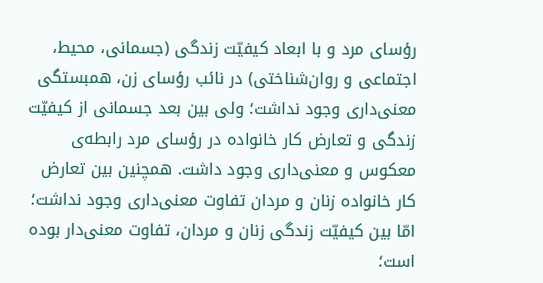رؤسای مرد و با ابعاد کیفیّت زندگی (جسمانی، محیط، اجتماعی و روان‌شناختی) در نائب رؤسای زن، همبستگی معنی‌داری وجود نداشت؛ ولی بین بعد جسمانی از کیفیّت زندگی و تعارض کار خانواده در رؤسای مرد رابطه‌ی معکوس و معنی‌داری وجود داشت. همچنین بین تعارض کار خانواده زنان و مردان تفاوت معنی‌داری وجود نداشت؛ امّا بین کیفیّت زندگی زنان و مردان، تفاوت معنی‌دار بوده است؛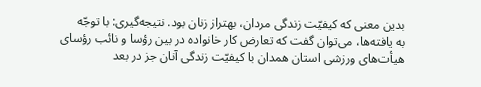بدین معنی که کیفیّت زندگی مردان، بهتراز زنان بود. نتیجه‌گیری: با توجّه به ‌یافته‌ها، می‌توان گفت که تعارض کار خانواده در بین رؤسا و نائب رؤسای هیأت‌‌های ورزشی استان همدان با کیفیّت زندگی آنان جز در بعد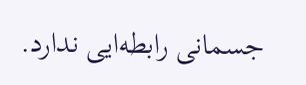جسمانی رابطه‌ایی ندارد.